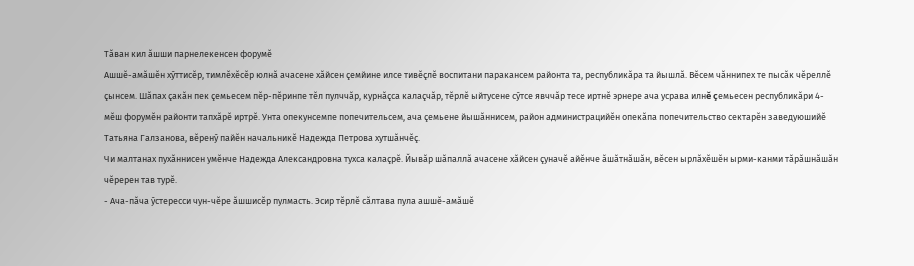Тăван кил ăшши парнелекенсен форумĕ
Ашшĕ-амăшĕн хỹттисĕр, тимлĕхĕсĕр юлнă ачасене хăйсен çемйине илсе тивĕçлĕ воспитани паракансем районта та, республикăра та йышлă. Вĕсем чăннипех те пысăк чĕреллĕ çынсем. Шăпах çакăн пек çемьесем пĕр-пĕринпе тĕл пулччăр, курнăçса калаçчăр, тĕрлĕ ыйтусене сỹтсе явччăр тесе иртнĕ эрнере ача усрава илнĕ çемьесен республикăри 4-мĕш форумĕн районти тапхăрĕ иртрĕ. Унта опекунсемпе попечительсем, ача çемьене йышăннисем, район администрацийĕн опекăпа попечительство сектарĕн заведуюшийĕ Татьяна Галзанова, вĕренỹ пайĕн начальникĕ Надежда Петрова хутшăнчĕç.
Чи малтанах пухăннисен умĕнче Надежда Александровна тухса калаçрĕ. Йывăр шăпаллă ачасене хăйсен çуначĕ айĕнче ăшăтнăшăн, вĕсен ырлăхĕшĕн ырми-канми тăрăшнăшăн чĕререн тав турĕ.
- Ача-пăча ỹстересси чун-чĕре ăшшисĕр пулмасть. Эсир тĕрлĕ сăлтава пула ашшĕ-амăшĕ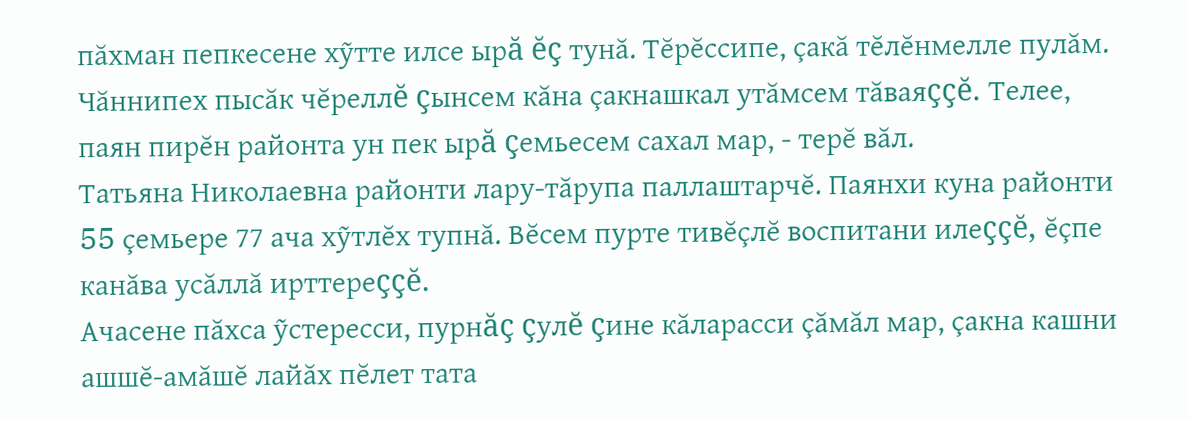пăхман пепкесене хỹтте илсе ырă ĕç тунă. Тĕрĕссипе, çакă тĕлĕнмелле пулăм. Чăннипех пысăк чĕреллĕ çынсем кăна çакнашкал утăмсем тăваяççĕ. Телее, паян пирĕн районта ун пек ырă çемьесем сахал мар, - терĕ вăл.
Татьяна Николаевна районти лару-тăрупа паллаштарчĕ. Паянхи куна районти 55 çемьере 77 ача хỹтлĕх тупнă. Вĕсем пурте тивĕçлĕ воспитани илеççĕ, ĕçпе канăва усăллă ирттереççĕ.
Ачасене пăхса ỹстересси, пурнăç çулĕ çине кăларасси çăмăл мар, çакна кашни ашшĕ-амăшĕ лайăх пĕлет тата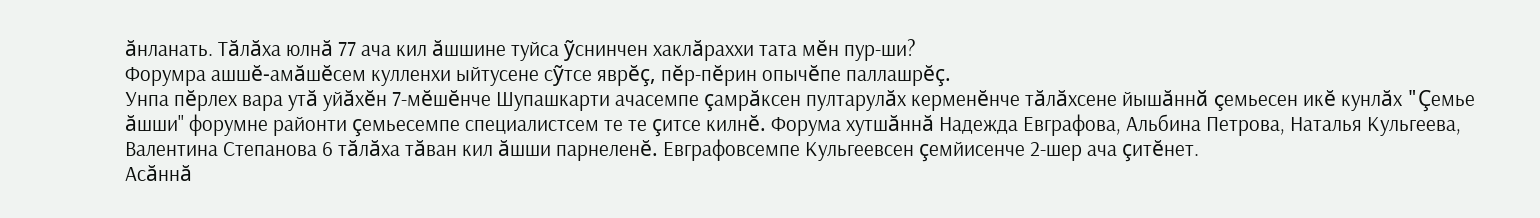ăнланать. Тăлăха юлнă 77 ача кил ăшшине туйса ỹснинчен хаклăраххи тата мĕн пур-ши?
Форумра ашшĕ-амăшĕсем кулленхи ыйтусене сỹтсе яврĕç, пĕр-пĕрин опычĕпе паллашрĕç.
Унпа пĕрлех вара утă уйăхĕн 7-мĕшĕнче Шупашкарти ачасемпе çамрăксен пултарулăх керменĕнче тăлăхсене йышăннă çемьесен икĕ кунлăх "Çемье ăшши" форумне районти çемьесемпе специалистсем те те çитсе килнĕ. Форума хутшăннă Надежда Евграфова, Альбина Петрова, Наталья Кульгеева, Валентина Степанова 6 тăлăха тăван кил ăшши парнеленĕ. Евграфовсемпе Кульгеевсен çемйисенче 2-шер ача çитĕнет.
Асăннă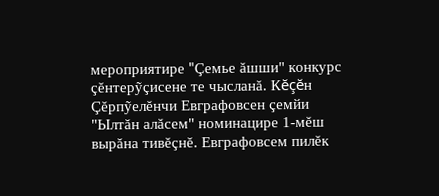мероприятире "Çемье ăшши" конкурс çĕнтерỹçисене те чысланă. Кĕçĕн Çĕрпỹелĕнчи Евграфовсен çемйи "Ылтăн алăсем" номинацире 1-мĕш вырăна тивĕçнĕ. Евграфовсем пилĕк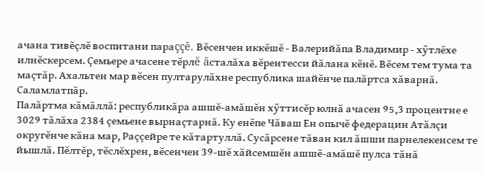ачана тивĕçлĕ воспитани параççĕ. Вĕсенчен иккĕшĕ - Валерийăпа Владимир - хỹтлĕхе илнĕскерсем. Çемьере ачасене тĕрлĕ ăсталăха вĕрентесси йăлана кĕнĕ. Вĕсем тем тума та маçтăр. Ахальтен мар вĕсен пултарулăхне республика шайĕнче палăртса хăварнă. Саламлатпăр.
Палăртма кăмăллă: республикăра ашшĕ-амăшĕн хỹттисĕр юлнă ачасен 95,3 процентне е 3029 тăлăха 2384 çемьене вырнаçтарнă. Ку енĕпе Чăваш Ен опычĕ федерацин Атăлçи округĕнче кăна мар, Раççейре те кăтартуллă. Сусăрсене тăван кил ăшши парнелекенсем те йышлă. Пĕлтĕр, тĕслĕхрен, вĕсенчен 39-шĕ хăйсемшĕн ашшĕ-амăшĕ пулса тăнă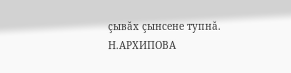çывăх çынсене тупнă.
Н.АРХИПОВА